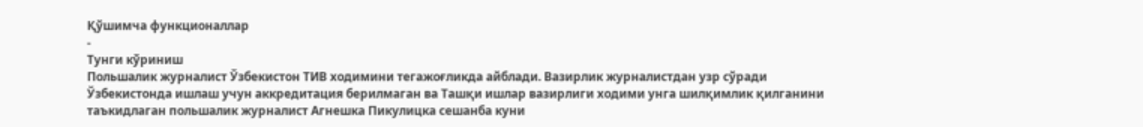Қўшимча функционаллар
-
Тунги кўриниш
Польшалик журналист Ўзбекистон ТИВ ходимини тегажоғликда айблади. Вазирлик журналистдан узр сўради
Ўзбекистонда ишлаш учун аккредитация берилмаган ва Ташқи ишлар вазирлиги ходими унга шилқимлик қилганини таъкидлаган польшалик журналист Агнешка Пикулицка сешанба куни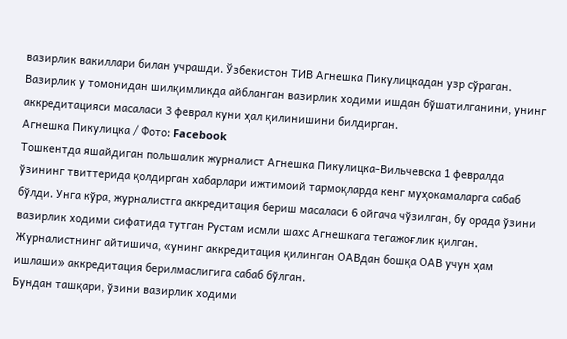вазирлик вакиллари билан учрашди. Ўзбекистон ТИВ Агнешка Пикулицкадан узр сўраган. Вазирлик у томонидан шилқимликда айбланган вазирлик ходими ишдан бўшатилганини, унинг аккредитацияси масаласи 3 феврал куни ҳал қилинишини билдирган.
Агнешка Пикулицка / Фото: Facebook
Тошкентда яшайдиган польшалик журналист Агнешка Пикулицка-Вильчевска 1 февралда ўзининг твиттерида қолдирган хабарлари ижтимоий тармоқларда кенг муҳокамаларга сабаб бўлди. Унга кўра, журналистга аккредитация бериш масаласи 6 ойгача чўзилган, бу орада ўзини вазирлик ходими сифатида тутган Рустам исмли шахс Агнешкага тегажоғлик қилган.
Журналистнинг айтишича, «унинг аккредитация қилинган ОАВдан бошқа ОАВ учун ҳам ишлаши» аккредитация берилмаслигига сабаб бўлган.
Бундан ташқари, ўзини вазирлик ходими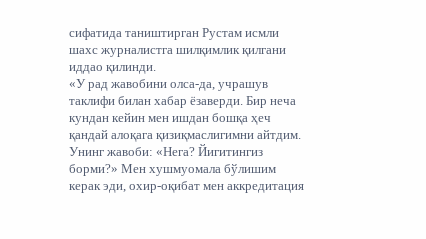сифатида таништирган Рустам исмли шахс журналистга шилқимлик қилгани иддао қилинди.
«У рад жавобини олса-да, учрашув таклифи билан хабар ёзаверди. Бир неча кундан кейин мен ишдан бошқа ҳеч қандай алоқага қизиқмаслигимни айтдим. Унинг жавоби: «Нега? Йигитингиз борми?» Мен хушмуомала бўлишим керак эди, охир-оқибат мен аккредитация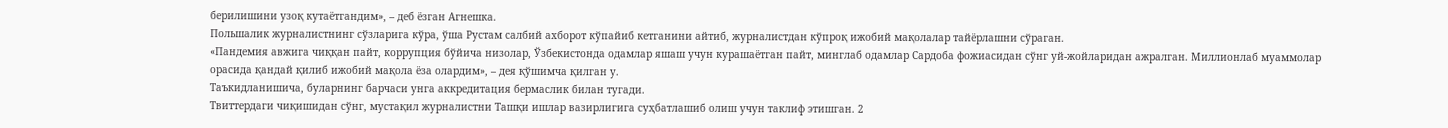берилишини узоқ кутаётгандим», – деб ёзган Агнешка.
Польшалик журналистнинг сўзларига кўра, ўша Рустам салбий ахборот кўпайиб кетганини айтиб, журналистдан кўпроқ ижобий мақолалар тайёрлашни сўраган.
«Пандемия авжига чиққан пайт, коррупция бўйича низолар, Ўзбекистонда одамлар яшаш учун курашаётган пайт, минглаб одамлар Сардоба фожиасидан сўнг уй-жойларидан ажралган. Миллионлаб муаммолар орасида қандай қилиб ижобий мақола ёза олардим», – дея қўшимча қилган у.
Таъкидланишича, буларнинг барчаси унга аккредитация бермаслик билан тугади.
Твиттердаги чиқишидан сўнг, мустақил журналистни Ташқи ишлар вазирлигига суҳбатлашиб олиш учун таклиф этишган. 2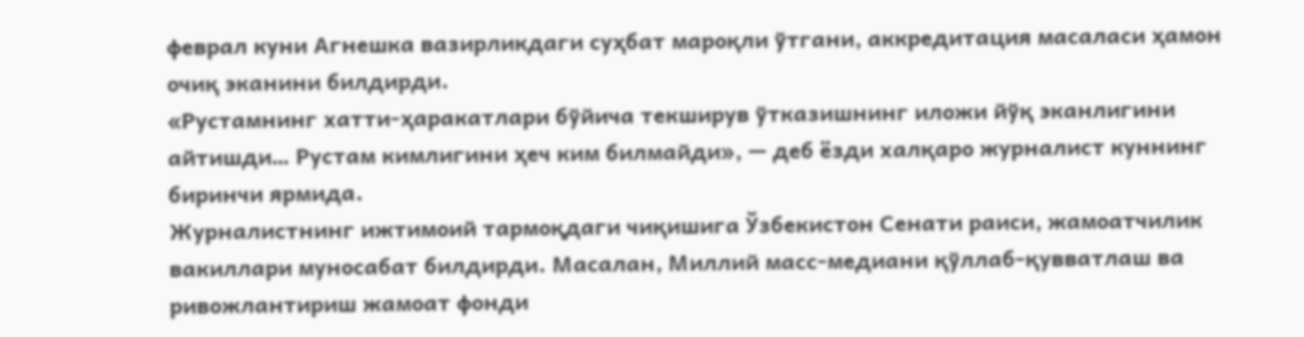феврал куни Агнешка вазирликдаги суҳбат мароқли ўтгани, аккредитация масаласи ҳамон очиқ эканини билдирди.
«Рустамнинг хатти-ҳаракатлари бўйича текширув ўтказишнинг иложи йўқ эканлигини айтишди… Рустам кимлигини ҳеч ким билмайди», — деб ёзди халқаро журналист куннинг биринчи ярмида.
Журналистнинг ижтимоий тармоқдаги чиқишига Ўзбекистон Сенати раиси, жамоатчилик вакиллари муносабат билдирди. Масалан, Миллий масс-медиани қўллаб-қувватлаш ва ривожлантириш жамоат фонди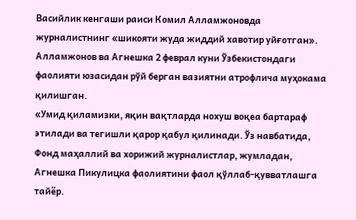Васийлик кенгаши раиси Комил Алламжоновда журналистнинг «шикояти жуда жиддий хавотир уйғотган». Алламжонов ва Агнешка 2 феврал куни Ўзбекистондаги фаолияти юзасидан рўй берган вазиятни атрофлича муҳокама қилишган.
«Умид қиламизки, яқин вақтларда нохуш воқеа бартараф этилади ва тегишли қарор қабул қилинади. Ўз навбатида, Фонд маҳаллий ва хорижий журналистлар, жумладан, Агнешка Пикулицка фаолиятини фаол қўллаб-қувватлашга тайёр.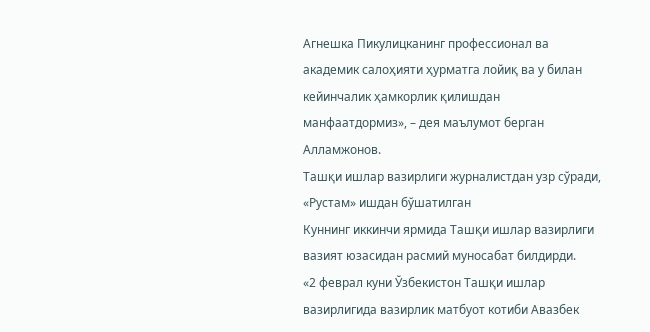Агнешка Пикулицканинг профессионал ва академик салоҳияти ҳурматга лойиқ ва у билан кейинчалик ҳамкорлик қилишдан манфаатдормиз», – дея маълумот берган Алламжонов.
Ташқи ишлар вазирлиги журналистдан узр сўради, «Рустам» ишдан бўшатилган
Куннинг иккинчи ярмида Ташқи ишлар вазирлиги вазият юзасидан расмий муносабат билдирди.
«2 феврал куни Ўзбекистон Ташқи ишлар вазирлигида вазирлик матбуот котиби Авазбек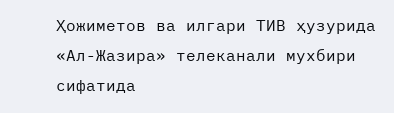Ҳожиметов ва илгари ТИВ ҳузурида «Ал-Жазира» телеканали мухбири сифатида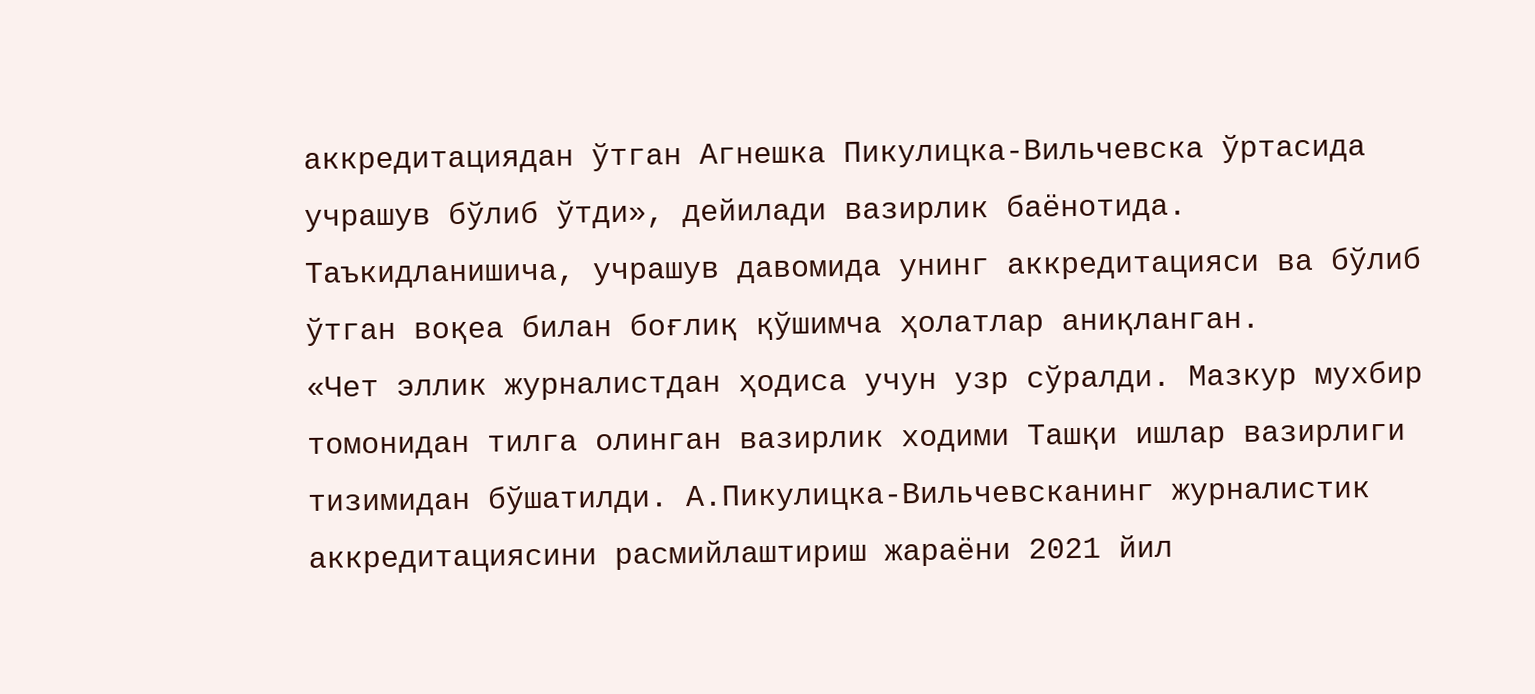аккредитациядан ўтган Агнешка Пикулицка-Вильчевска ўртасида учрашув бўлиб ўтди», дейилади вазирлик баёнотида.
Таъкидланишича, учрашув давомида унинг аккредитацияси ва бўлиб ўтган воқеа билан боғлиқ қўшимча ҳолатлар аниқланган.
«Чет эллик журналистдан ҳодиса учун узр сўралди. Мазкур мухбир томонидан тилга олинган вазирлик ходими Ташқи ишлар вазирлиги тизимидан бўшатилди. А.Пикулицка-Вильчевсканинг журналистик аккредитациясини расмийлаштириш жараёни 2021 йил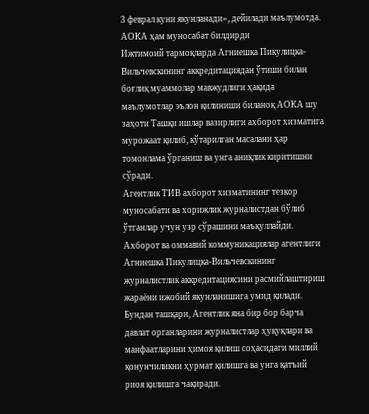3 феврал куни якунланади», дейилади маълумотда.
АОКА ҳам муносабат билдирди
Ижтимоий тармоқларда Агниешка Пикулицка-Вильчевскининг аккредитациядан ўтиши билан боғлиқ муаммолар мавжудлиги ҳақида маълумотлар эълон қилиниши биланоқ АОКА шу заҳоти Ташқи ишлар вазирлиги ахборот хизматига мурожаат қилиб, кўтарилган масалани ҳар томонлама ўрганиш ва унга аниқлик киритишни сўради.
Агентлик ТИВ ахборот хизматининг тезкор муносабати ва хорижлик журналистдан бўлиб ўтганлар учун узр сўрашини маъқуллайди.
Ахборот ва оммавий коммуникациялар агентлиги Агниешка Пикулицка-Вильчевскининг журналистлик аккредитациясини расмийлаштириш жараёни ижобий якунланишига умид қилади.
Бундан ташқари, Агентлик яна бир бор барча давлат органларини журналистлар ҳуқуқлари ва манфаатларини ҳимоя қилиш соҳасидаги миллий қонунчиликни ҳурмат қилишга ва унга қатъий риоя қилишга чақиради.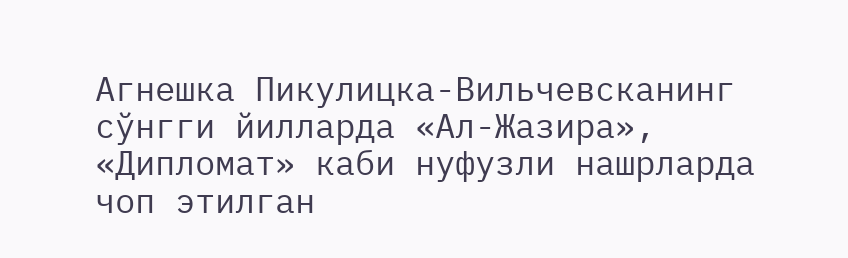Агнешка Пикулицка-Вильчевсканинг сўнгги йилларда «Ал-Жазира», «Дипломат» каби нуфузли нашрларда чоп этилган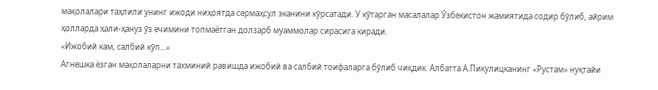мақолалари таҳлили унинг ижоди ниҳоятда сермаҳсул эканини кўрсатади. У кўтарган масалалар Ўзбекистон жамиятида содир бўлиб, айрим ҳолларда ҳали-ҳануз ўз ечимини топмаётган долзарб муаммолар сирасига киради.
«Ижобий кам, салбий кўп...»
Агнешка ёзган мақолаларни тахминий равишда ижобий ва салбий тоифаларга бўлиб чиқдик. Албатта А.Пикулицканинг «Рустам» нуқтайи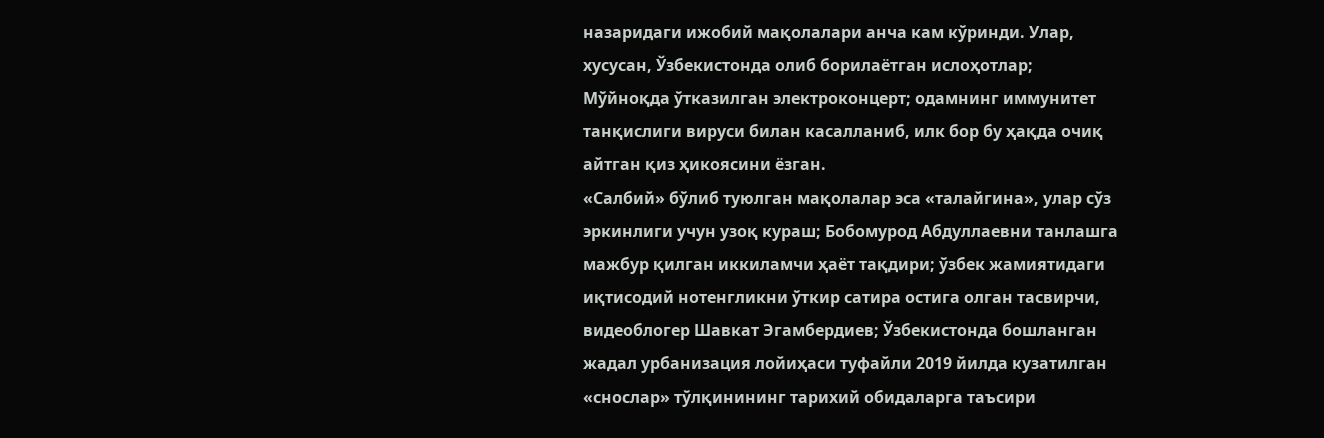назаридаги ижобий мақолалари анча кам кўринди. Улар, хусусан, Ўзбекистонда олиб борилаётган ислоҳотлар; Мўйноқда ўтказилган электроконцерт; одамнинг иммунитет танқислиги вируси билан касалланиб, илк бор бу ҳақда очиқ айтган қиз ҳикоясини ёзган.
«Салбий» бўлиб туюлган мақолалар эса «талайгина», улар сўз эркинлиги учун узоқ кураш; Бобомурод Абдуллаевни танлашга мажбур қилган иккиламчи ҳаёт тақдири; ўзбек жамиятидаги иқтисодий нотенгликни ўткир сатира остига олган тасвирчи, видеоблогер Шавкат Эгамбердиев; Ўзбекистонда бошланган жадал урбанизация лойиҳаси туфайли 2019 йилда кузатилган «снослар» тўлқинининг тарихий обидаларга таъсири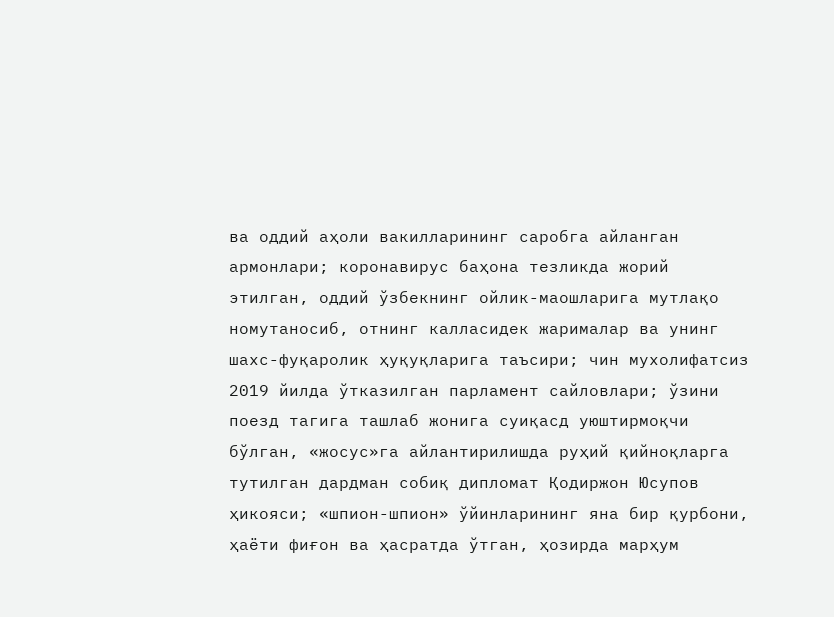ва оддий аҳоли вакилларининг саробга айланган армонлари; коронавирус баҳона тезликда жорий этилган, оддий ўзбекнинг ойлик-маошларига мутлақо номутаносиб, отнинг калласидек жарималар ва унинг шахс-фуқаролик ҳуқуқларига таъсири; чин мухолифатсиз 2019 йилда ўтказилган парламент сайловлари; ўзини поезд тагига ташлаб жонига суиқасд уюштирмоқчи бўлган, «жосус»га айлантирилишда руҳий қийноқларга тутилган дардман собиқ дипломат Қодиржон Юсупов ҳикояси; «шпион-шпион» ўйинларининг яна бир қурбони, ҳаёти фиғон ва ҳасратда ўтган, ҳозирда марҳум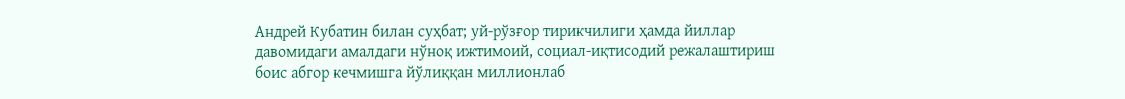Андрей Кубатин билан суҳбат; уй-рўзғор тирикчилиги ҳамда йиллар давомидаги амалдаги нўноқ ижтимоий, социал-иқтисодий режалаштириш боис абгор кечмишга йўлиққан миллионлаб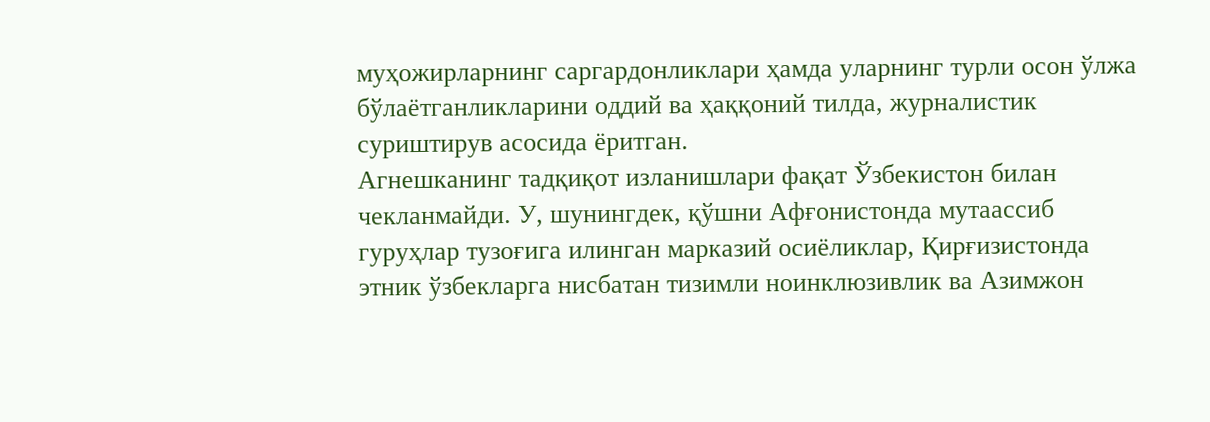муҳожирларнинг саргардонликлари ҳамда уларнинг турли осон ўлжа бўлаётганликларини оддий ва ҳаққоний тилда, журналистик суриштирув асосида ёритган.
Агнешканинг тадқиқот изланишлари фақат Ўзбекистон билан чекланмайди. У, шунингдек, қўшни Афғонистонда мутаассиб гуруҳлар тузоғига илинган марказий осиёликлар, Қирғизистонда этник ўзбекларга нисбатан тизимли ноинклюзивлик ва Азимжон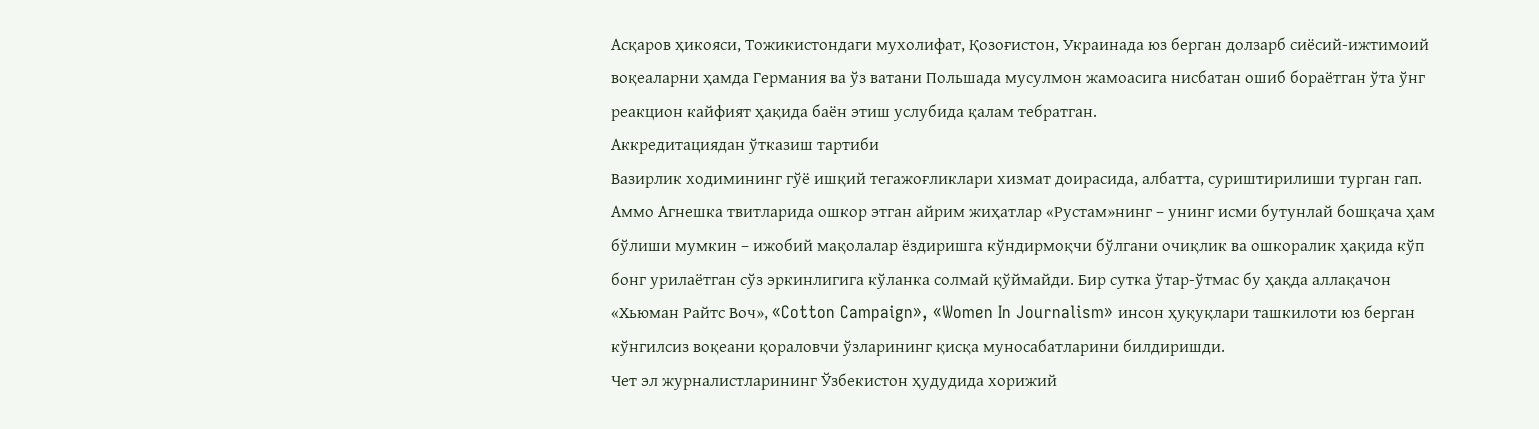Асқаров ҳикояси, Тожикистондаги мухолифат, Қозоғистон, Украинада юз берган долзарб сиёсий-ижтимоий воқеаларни ҳамда Германия ва ўз ватани Польшада мусулмон жамоасига нисбатан ошиб бораётган ўта ўнг реакцион кайфият ҳақида баён этиш услубида қалам тебратган.
Аккредитациядан ўтказиш тартиби
Вазирлик ходимининг гўё ишқий тегажоғликлари хизмат доирасида, албатта, суриштирилиши турган гап. Аммо Агнешка твитларида ошкор этган айрим жиҳатлар «Рустам»нинг – унинг исми бутунлай бошқача ҳам бўлиши мумкин – ижобий мақолалар ёздиришга кўндирмоқчи бўлгани очиқлик ва ошкоралик ҳақида кўп бонг урилаётган сўз эркинлигига кўланка солмай қўймайди. Бир сутка ўтар-ўтмас бу ҳақда аллақачон «Хьюман Райтс Воч», «Cotton Campaign», «Women In Journalism» инсон ҳуқуқлари ташкилоти юз берган кўнгилсиз воқеани қораловчи ўзларининг қисқа муносабатларини билдиришди.
Чет эл журналистларининг Ўзбекистон ҳудудида хорижий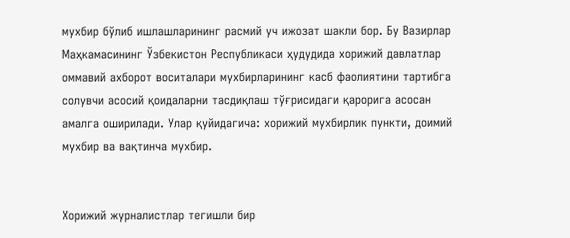мухбир бўлиб ишлашларининг расмий уч ижозат шакли бор. Бу Вазирлар Маҳкамасининг Ўзбекистон Республикаси ҳудудида хорижий давлатлар оммавий ахборот воситалари мухбирларининг касб фаолиятини тартибга солувчи асосий қоидаларни тасдиқлаш тўғрисидаги қарорига асосан амалга оширилади. Улар қуйидагича: хорижий мухбирлик пункти, доимий мухбир ва вақтинча мухбир.


Хорижий журналистлар тегишли бир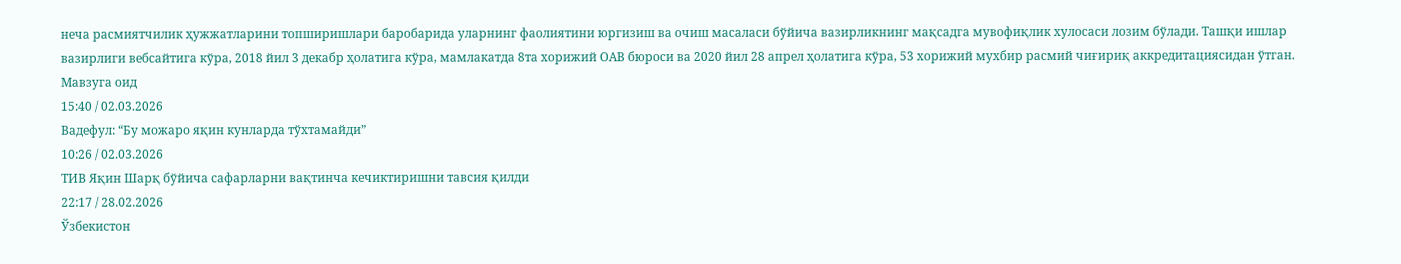неча расмиятчилик ҳужжатларини топширишлари баробарида уларнинг фаолиятини юргизиш ва очиш масаласи бўйича вазирликнинг мақсадга мувофиқлик хулосаси лозим бўлади. Ташқи ишлар вазирлиги вебсайтига кўра, 2018 йил 3 декабр ҳолатига кўра, мамлакатда 8та хорижий ОАВ бюроси ва 2020 йил 28 апрел ҳолатига кўра, 53 хорижий мухбир расмий чиғириқ аккредитациясидан ўтган.
Мавзуга оид
15:40 / 02.03.2026
Вадефул: “Бу можаро яқин кунларда тўхтамайди”
10:26 / 02.03.2026
ТИВ Яқин Шарқ бўйича сафарларни вақтинча кечиктиришни тавсия қилди
22:17 / 28.02.2026
Ўзбекистон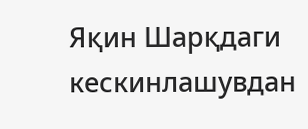Яқин Шарқдаги кескинлашувдан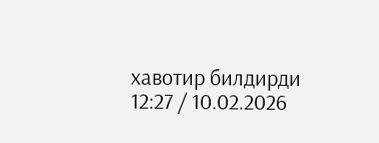хавотир билдирди
12:27 / 10.02.2026